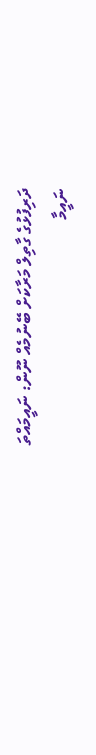ދަރިފުޅުގެ ގާތިލް މަރާކަށް ބޭނުމެއް ނޫން: ނައީމައްތަ
ނައީމާ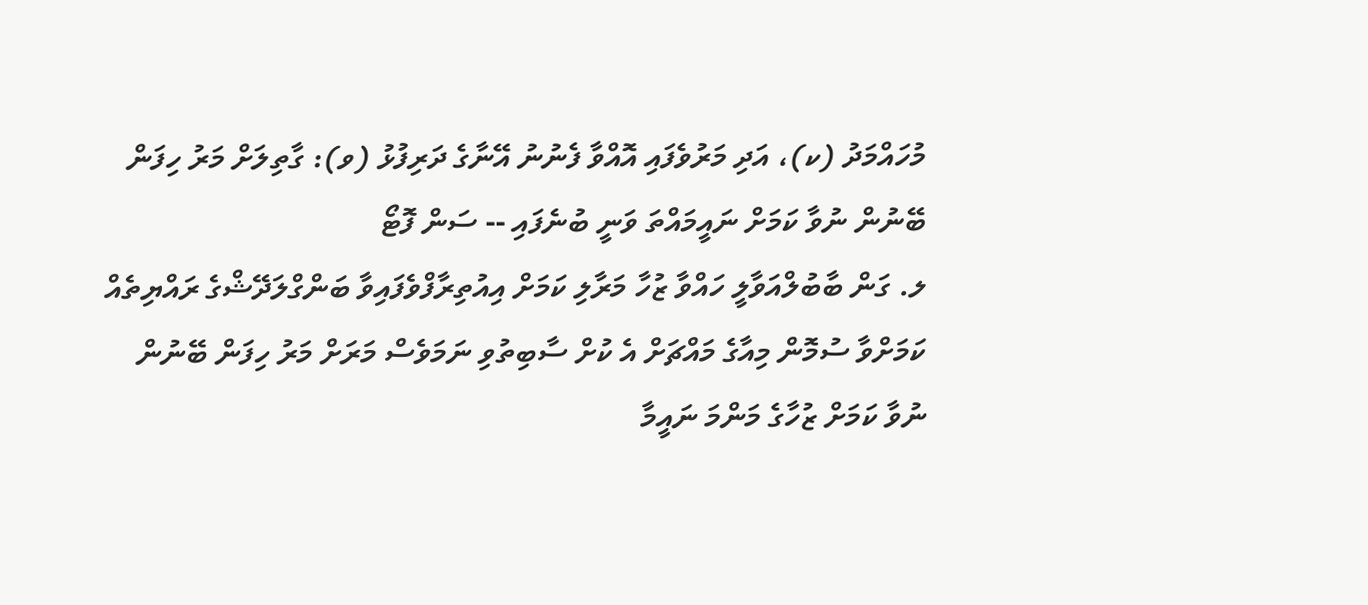މުހައްމަދު (ކ)، އަދި މަރުވެފައި އޮއްވާ ފެނުނު އޭނާގެ ދަރިފުޅު (ވ): ގާތިލަށް މަރު ހިފަން ބޭނުން ނުވާ ކަމަށް ނައީމައްތަ ވަނީ ބުނެފައި -- ސަން ފޮޓޯ
ލ. ގަން ބާބުލްއަވާލީ ހައްވާ ޒުހާ މަރާލި ކަމަށް އިއުތިރާފްވެފައިވާ ބަންގްލަދޭޝްގެ ރައްޔިތެއް ކަމަށްވާ ސުމޮން މިއާގެ މައްޗަށް އެ ކުށް ސާބިތުވި ނަމަވެސް މަރަށް މަރު ހިފަން ބޭނުން ނުވާ ކަމަށް ޒުހާގެ މަންމަ ނައީމާ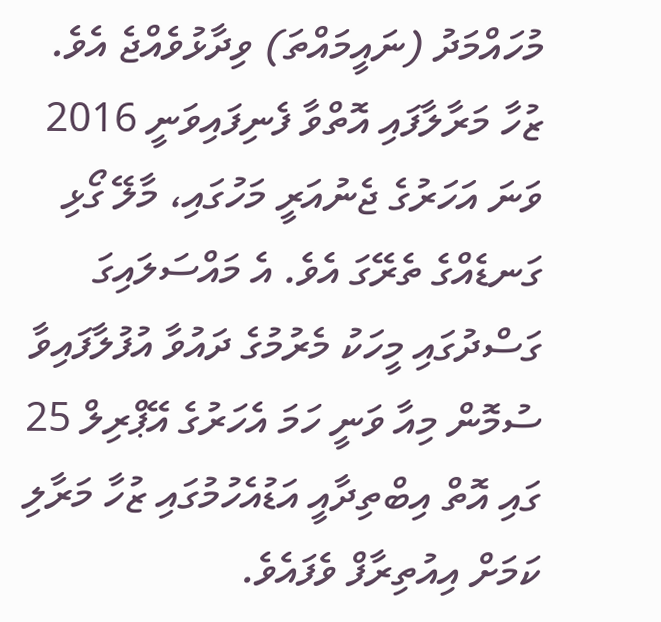މުހައްމަދު (ނައީމައްތަ) ވިދާޅުވެއްޖެ އެވެ.
ޒުހާ މަރާލާފައި އޮތްވާ ފެނިފައިވަނީ 2016 ވަނަ އަހަރުގެ ޖެނުއަރީ މަހުގައި، މާލޭ ގޯޅި ގަނޑެއްގެ ތެރޭގަ އެވެ. އެ މައްސަލައިގަ ގަސްދުގައި މީހަކު މެރުމުގެ ދައުވާ އުފުލާފައިވާ ސުމޮން މިއާ ވަނީ ހަމަ އެހަރުގެ އޭޕްރިލް 25 ގައި އޮތް އިބްތިދާއީ އަޑުއެހުމުގައި ޒުހާ މަރާލި ކަމަށް އިއުތިރާފް ވެފައެވެ.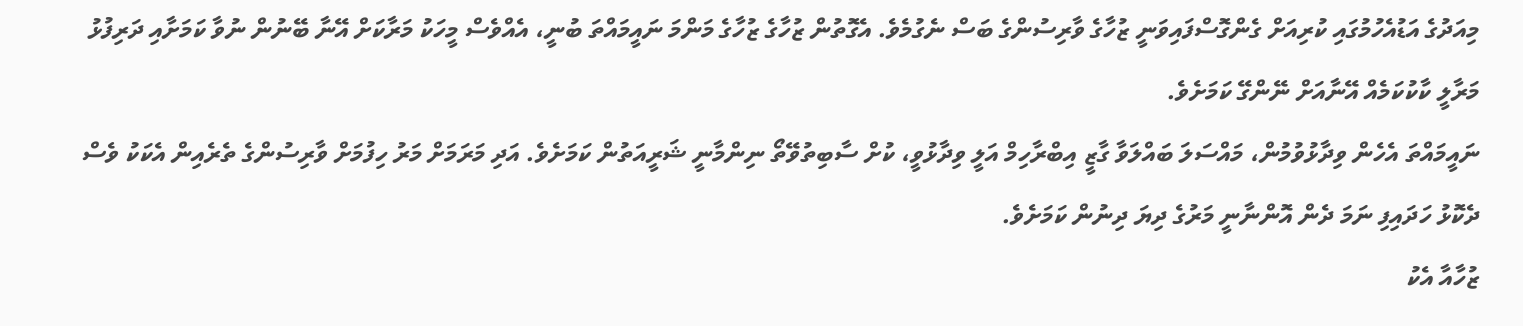މިއަދުގެ އަޑުއެހުމުގައި ކުރިއަށް ގެންގޮސްފައިވަނީ ޒުހާގެ ވާރިސުންގެ ބަސް ނެގުމެވެ. އެގޮތުން ޒުހާގެ ޒުހާގެ މަންމަ ނައީމައްތަ ބުނީ، އެއްވެސް މީހަކު މަރާކަށް އޭނާ ބޭނުން ނުވާ ކަމަށާއި ދަރިފުޅު މަރާލީ ކާކުކަމެއް އޭނާއަށް ނޭންގޭ ކަމަށެވެ.
ނައީމައްތަ އެހެން ވިދާޅުވުމުން، މައްސަލަ ބައްލަވާ ގާޒީ އިބްރާހިމް އަލީ ވިދާޅުވީ، ކުށް ސާބިތުވޭތޯ ނިންމާނީ ޝަރީއަތުން ކަމަށެވެ. އަދި މަރަމަށް މަރު ހިފުމަށް ވާރިސުންގެ ތެރެއިން އެކަކު ވެސް ދެކޮޅު ހަދައިފި ނަމަ ދެން އޮންނާނީ މަރުގެ ދިޔަ ދިނުން ކަމަށެވެ.
ޒުހާއާ އެކު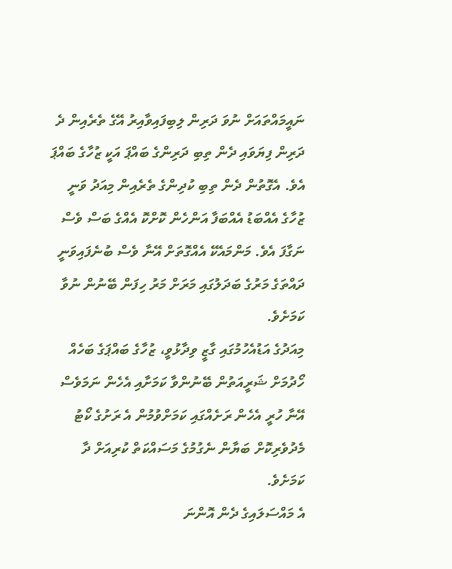ނައީމައްތައަށް ނުވަ ދަރިން ލިބިފައިވާއިރު އޭގެ ތެރެއިން ދެ ދަރިން ފިޔަވައި ދެން ތިބި ދަރިންގެ ބައްޕަ އަކީ ޒުހާގެ ބައްޕަ އެވެ. އެގޮތުން ދެން ތިބި ކުދިންގެ ތެރެއިން މިއަދު ވަނީ ޒުހާގެ އެއްބަޑު އެއްބަފާ އަންހެން ކޮށްކޮ އެއްގެ ބަސް ވެސް ނަގާފަ އެވެ. މަންމައެކޭ އެއްގޮތަށް އޭނާ ވެސް ބުނެފައިވަނީ ދައްތަގެ މަރުގެ ބަދަލުގައި މަރަށް މަރު ހިފަން ބޭނުން ނުވާ ކަމަށެވެ.
މިއަދުގެ އަޑުއެހުމުގައި ގާޒީ ވިދާޅުވީ، ޒުހާގެ ބައްޕަގެ ބަހެއް ހޯދުމަށް ޝަރީއަތުން ބޭނުންވާ ކަމަށާއި އެހެން ނަމަވެސް އޭނާ ހުރީ އެހެން ރަށެއްގައި ކަމަށްވުމުން އެ ރަށުގެ ކޯޓު މެދުވެރިކޮށް ބަޔާން ނެގުމުގެ މަސައްކަތް ކުރިއަށް ދާ ކަމަށެވެ.
އެ މައްސަލައިގެ ދެން އޮންނަ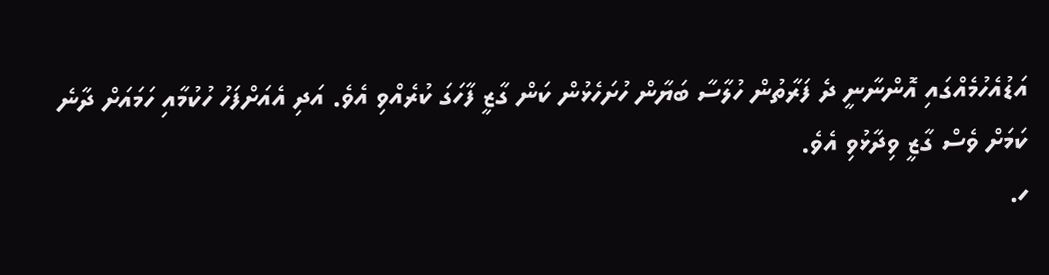އަޑުއެހުމެއްގައި އޮންނާނީ ދެ ފަރާތުން ހުލާސާ ބަޔާން ހުށަހެޅުން ކަން ގާޒީ ފާހަގަ ކުރެއްވި އެވެ. އަދި އެއަށްފަހު ހުކުމާއި ހަމައަށް ދާނެ ކަމަށް ވެސް ގާޒީ ވިދާޅުވި އެވެ.
ހ.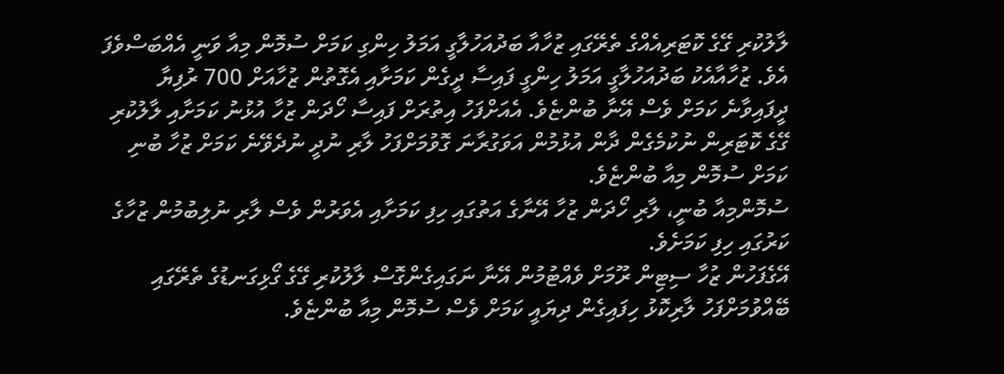ލާލުކުރި ގޭގެ ކޮޓަރިއެއްގެ ތެރޭގައި ޒުހާއާ ބަދުއަހުލާގީ އަމަލު ހިންގި ކަމަށް ސުމޮން މިއާ ވަނީ އެއްބަސްވެފަ އެވެ. ޒުހާއާއެކު ބަދުއަހުލާގީ އަމަލު ހިންގީ ފައިސާ ދީގެން ކަމަށާއި އެގޮތުން ޒުހާއަށް 700 ރުފިޔާ ދީފައިވާނެ ކަމަށް ވެސް އޭނާ ބުންޏެވެ. އެއަށްފަހު އިތުރަށް ފައިސާ ހޯދަން ޒުހާ އުޅުނު ކަމަށާއި ލާލުކުރި ގޭގެ ކޮޓަރިން ނުކުމެގެން ދާން އުޅުމުން އަވަގުރާނަ ގޮވުމަށްފަހު ލާރި ނުދީ ނުދެވޭނެ ކަމަށް ޒުހާ ބުނި ކަމަށް ސުމޮން މިއާ ބުންޏެވެ.
ސުމޮންމިއާ ބުނީ، ލާރި ހޯދަން ޒުހާ އޭނާގެ އަތުގައި ހިފި ކަމަށާއި އެވަރުން ވެސް ލާރި ނުލިބުމުން ޒުހާގެ ކަރުގައި ހިފި ކަމަށެވެ.
އޭގެފަހުން ޒުހާ ސިޓިން ރޫމަށް ވެއްޓުމުން އޭނާ ނަގައިގެންގޮސް ލާލުކުރި ގޭގެ ގޯޅިގަނޑުގެ ތެރޭގައި ބޭއްވުމަށްފަހު ލާރިކޮޅު ހިފައިގެން ދިޔައީ ކަމަށް ވެސް ސުމޮން މިއާ ބުންޏެވެ.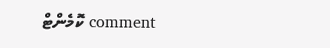comment ކޮމެންޓް